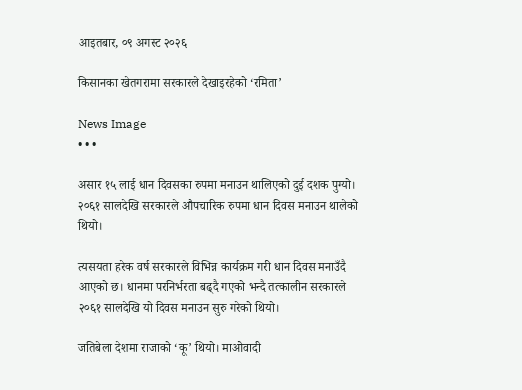आइतबार, ०९ अगस्ट २०२६

किसानका खेतगरामा सरकारले देखाइरहेको ‘रमिता’

News Image
• • •

असार १५ लाई धान दिवसका रुपमा मनाउन थालिएको दुई दशक पुग्यो। २०६१ सालदेखि सरकारले औपचारिक रुपमा धान दिवस मनाउन थालेको थियो।

त्यसयता हरेक वर्ष सरकारले विभिन्न कार्यक्रम गरी धान दिवस मनाउँदै आएको छ। धानमा परनिर्भरता बढ्दै गएको भन्दै तत्कालीन सरकारले २०६१ सालदेखि यो दिवस मनाउन सुरु गरेको थियो।

जतिबेला देशमा राजाको ‘कू’ थियो। माओवादी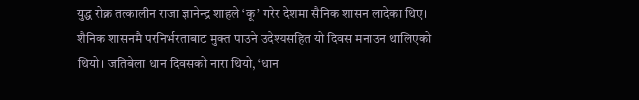युद्ध रोक्न तत्कालीन राजा ज्ञानेन्द्र शाहले ‘कू’ गरेर देशमा सैनिक शासन लादेका थिए।
शैनिक शासनमै परनिर्भरताबाट मुक्त पाउने उदेश्यसहित यो दिवस मनाउन थालिएको थियो। जतिबेला धान दिवसको नारा थियो, ‘धान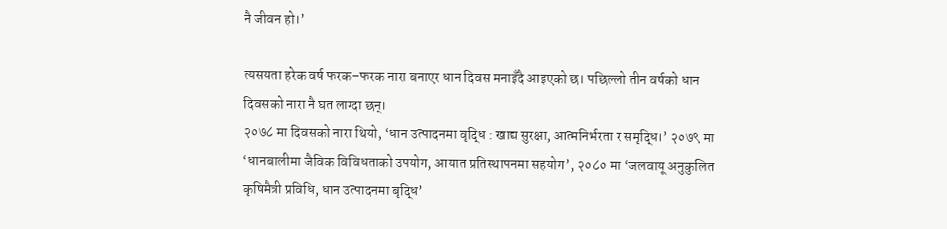नै जीवन हो।’

त्यसयता हरेक वर्ष फरक–फरक नारा बनाएर धान दिवस मनाइँदै आइएको छ। पछिल्लो तीन वर्षको धान दिवसको नारा नै घत लाग्दा छन्।
२०७८ मा दिवसको नारा थियो, ‘धान उत्पादनमा वृद्धि : खाद्य सुरक्षा, आत्मनिर्भरता र समृद्धि।’ २०७९ मा ‘धानबालीमा जैविक विविधताको उपयोग, आयात प्रतिस्थापनमा सहयोग’, २०८० मा ‘जलवायू अनुकुलित कृषिमैत्री प्रविधि, धान उत्पादनमा बृद्धि’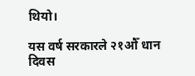थियो।

यस वर्ष सरकारले २१औँ धान दिवस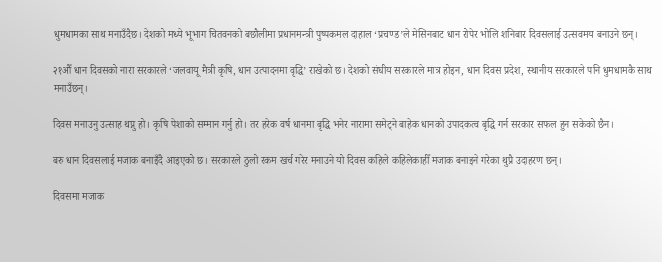धुमधामका साथ मनाउँदैछ। देशको मध्ये भूभाग चितवनको बछौलीमा प्रधानमन्त्री पुष्पकमल दाहाल ‘प्रचण्ड’ले मेसिनबाट धान रोपेर भोलि शनिबार दिवसलाई उत्सवमय बनाउने छन्।

२१औँ धान दिवसको नारा सरकारले ‘जलवायू मैत्री कृषि, धान उत्पादनमा वृद्धि’ राखेको छ। देशको संघीय सरकारले मात्र होइन, धान दिवस प्रदेश, स्थानीय सरकारले पनि धुमधामकै साथ मनाउँछन्।

दिवस मनाउनु उत्साह थप्नु हो। कृषि पेशाको सम्मान गर्नु हो। तर हरेक वर्ष धानमा बृद्धि भनेर नारामा समेट्ने बाहेक धानको उपादकत्व बृद्धि गर्न सरकार सफल हुन सकेको छैन।

बरु धान दिवसलाई मजाक बनाइँदै आइएको छ। सरकारले ठुलो रकम खर्च गरेर मनाउने यो दिवस कहिले कहिलेकाहीँ मजाक बनाइने गरेका थुप्रै उदाहरण छन्।

दिवसमा मजाक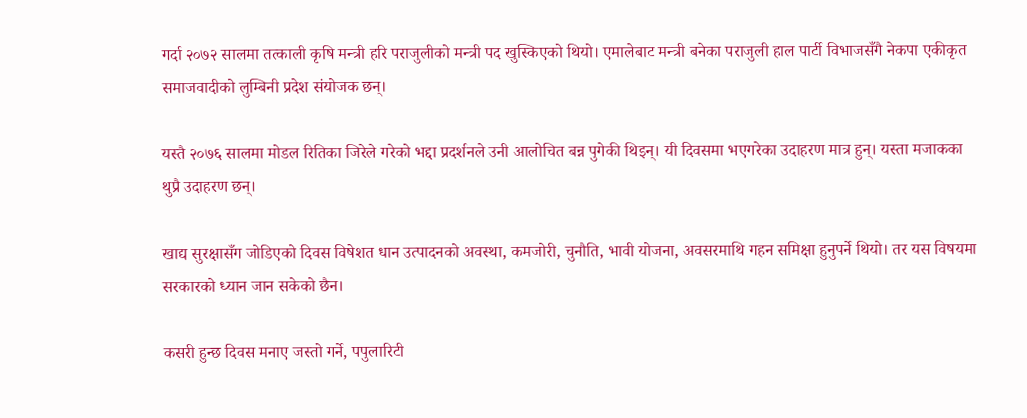गर्दा २०७२ सालमा तत्काली कृषि मन्त्री हरि पराजुलीको मन्त्री पद खुस्किएको थियो। एमालेबाट मन्त्री बनेका पराजुली हाल पार्टी विभाजसँगै नेकपा एकीकृत समाजवादीको लुम्बिनी प्रदेश संयोजक छन्।

यस्तै २०७६ सालमा मोडल रितिका जिरेले गरेको भद्दा प्रदर्शनले उनी आलोचित बन्न पुगेकी थिइन्। यी दिवसमा भएगरेका उदाहरण मात्र हुन्। यस्ता मजाकका थुप्रै उदाहरण छन्।

खाद्य सुरक्षासँग जोडिएको दिवस विषेशत धान उत्पादनको अवस्था, कमजोरी, चुनौति, भावी योजना, अवसरमाथि गहन समिक्षा हुनुपर्ने थियो। तर यस विषयमा सरकारको ध्यान जान सकेको छैन।

कसरी हुन्छ दिवस मनाए जस्तो गर्ने, पपुलारिटी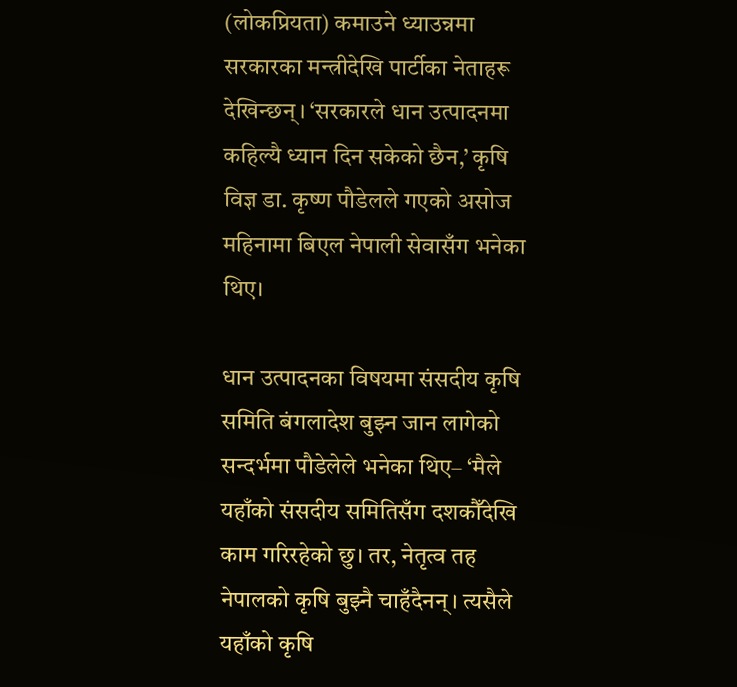(लोकप्रियता) कमाउने ध्याउन्नमा सरकारका मन्त्रीदेखि पार्टीका नेताहरू देखिन्छन्। ‘सरकारले धान उत्पादनमा कहिल्यै ध्यान दिन सकेको छैन,’ कृषि विज्ञ डा. कृष्ण पौडेलले गएको असोज महिनामा बिएल नेपाली सेवासँग भनेका थिए।

धान उत्पादनका विषयमा संसदीय कृषि समिति बंगलादेश बुझ्न जान लागेको सन्दर्भमा पौडेलेले भनेका थिए– ‘मैले यहाँको संसदीय समितिसँग दशकौँदेखि काम गरिरहेको छु। तर, नेतृत्व तह नेपालको कृषि बुझ्नै चाहँदैनन्। त्यसैले यहाँको कृषि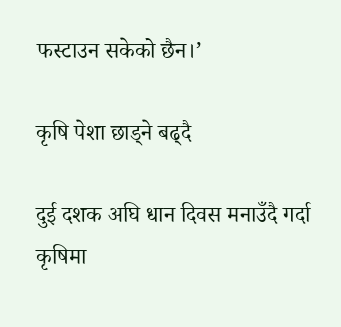फस्टाउन सकेको छैन।’

कृषि पेशा छाड्ने बढ्दै

दुई दशक अघि धान दिवस मनाउँदै गर्दा कृषिमा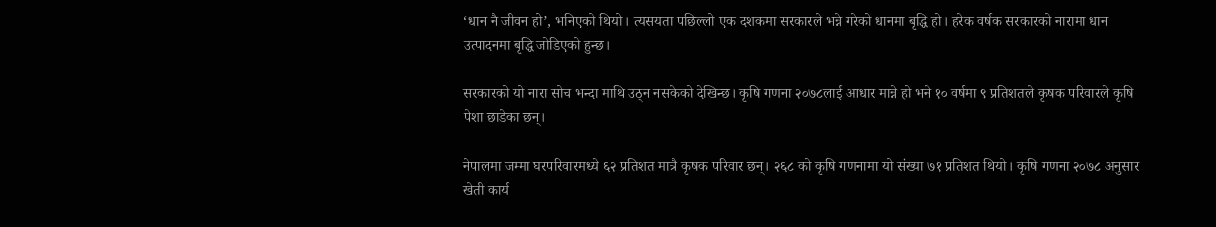‘धान नै जीवन हो’, भनिएको थियो। त्यसयता पछिल्लो एक दशकमा सरकारले भन्ने गरेको धानमा बृद्धि हो। हरेक वर्षक सरकारको नारामा धान उत्पादनमा बृद्धि जोडिएको हुन्छ।

सरकारको यो नारा सोच भन्दा माथि उठ्न नसकेको देखिन्छ। कृषि गणना २०७८लाई आधार मान्ने हो भने १० वर्षमा ९ प्रतिशतले कृषक परिवारले कृषि पेशा छाडेका छन्।

नेपालमा जम्मा घरपरिवारमध्ये ६२ प्रतिशत मात्रै कृषक परिवार छन्। २६८ को कृषि गणनामा यो संख्या ७१ प्रतिशत थियो। कृषि गणना २०७८ अनुसार खेती कार्य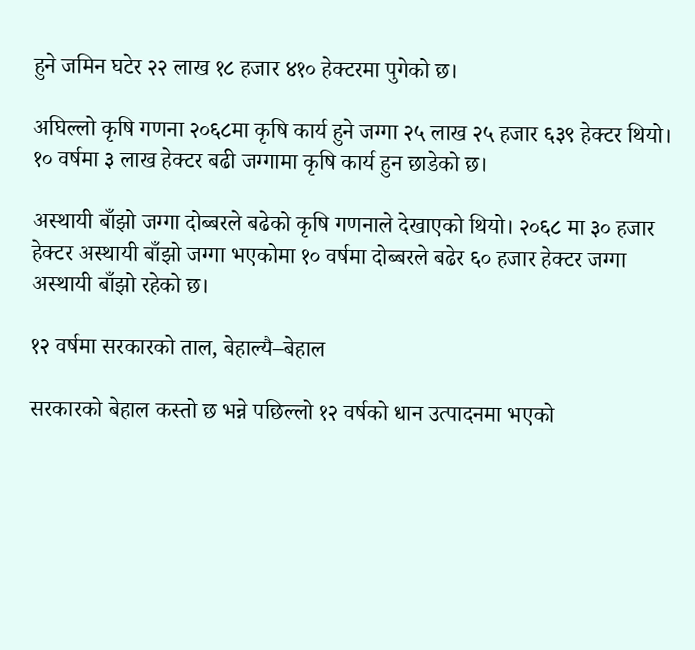हुने जमिन घटेर २२ लाख १८ हजार ४१० हेक्टरमा पुगेको छ।

अघिल्लो कृषि गणना २०६८मा कृषि कार्य हुने जग्गा २५ लाख २५ हजार ६३९ हेक्टर थियो। १० वर्षमा ३ लाख हेक्टर बढी जग्गामा कृषि कार्य हुन छाडेको छ।

अस्थायी बाँझो जग्गा दोब्बरले बढेको कृषि गणनाले देखाएको थियो। २०६८ मा ३० हजार हेक्टर अस्थायी बाँझो जग्गा भएकोमा १० वर्षमा दोब्बरले बढेर ६० हजार हेक्टर जग्गा अस्थायी बाँझो रहेको छ।

१२ वर्षमा सरकारको ताल, बेहाल्यै–बेहाल

सरकारको बेहाल कस्तो छ भन्ने पछिल्लो १२ वर्षको धान उत्पादनमा भएको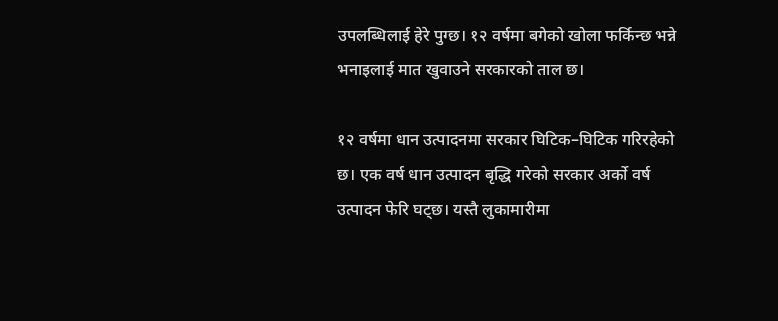उपलब्धिलाई हेरे पुग्छ। १२ वर्षमा बगेको खोला फर्किन्छ भन्ने भनाइलाई मात खुवाउने सरकारको ताल छ।

१२ वर्षमा धान उत्पादनमा सरकार घिटिक–घिटिक गरिरहेको छ। एक वर्ष धान उत्पादन बृद्धि गरेको सरकार अर्को वर्ष उत्पादन फेरि घट्छ। यस्तै लुकामारीमा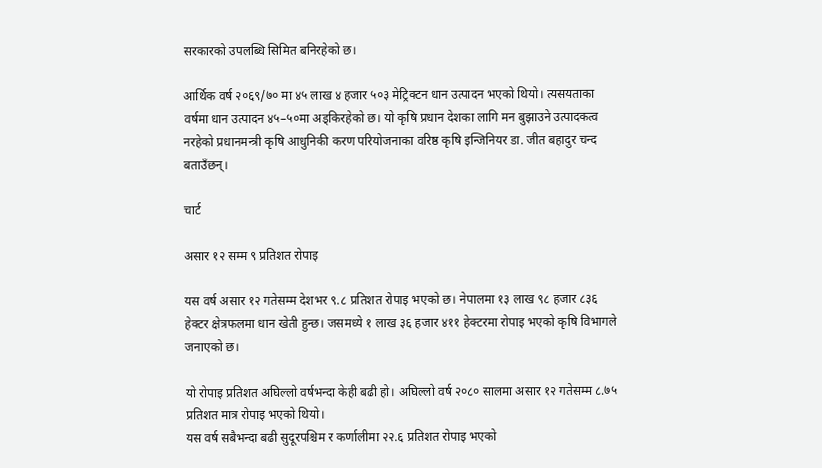सरकारको उपलब्धि सिमित बनिरहेको छ।

आर्थिक वर्ष २०६९/७० मा ४५ लाख ४ हजार ५०३ मेट्रिक्टन धान उत्पादन भएको थियो। त्यसयताका वर्षमा धान उत्पादन ४५–५०मा अड्किरहेको छ। यो कृषि प्रधान देशका लागि मन बुझाउने उत्पादकत्व नरहेको प्रधानमन्त्री कृषि आधुनिकी करण परियोजनाका वरिष्ठ कृषि इन्जिनियर डा. जीत बहादुर चन्द बताउँछन्।

चार्ट

असार १२ सम्म ९ प्रतिशत रोपाइ

यस वर्ष असार १२ गतेसम्म देशभर ९.८ प्रतिशत रोपाइ भएको छ। नेपालमा १३ लाख ९८ हजार ८३६ हेक्टर क्षेत्रफलमा धान खेती हुन्छ। जसमध्ये १ लाख ३६ हजार ४११ हेक्टरमा रोपाइ भएको कृषि विभागले जनाएको छ।

यो रोपाइ प्रतिशत अघिल्लो वर्षभन्दा केही बढी हो। अघिल्लो वर्ष २०८० सालमा असार १२ गतेसम्म ८.७५ प्रतिशत मात्र रोपाइ भएको थियो।
यस वर्ष सबैभन्दा बढी सुदूरपश्चिम र कर्णालीमा २२.६ प्रतिशत रोपाइ भएको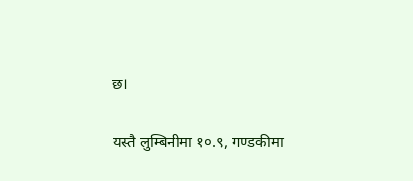छ।

यस्तै लुम्बिनीमा १०.९, गण्डकीमा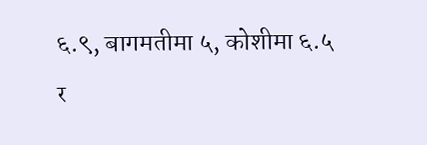६.९, बागमतीमा ५, कोशीमा ६.५ र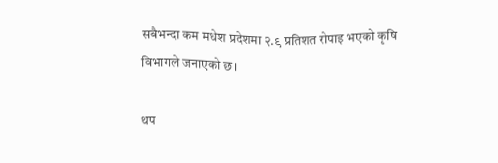सबैभन्दा कम मधेश प्रदेशमा २.९ प्रतिशत रोपाइ भएको कृषि विभागले जनाएको छ।

थप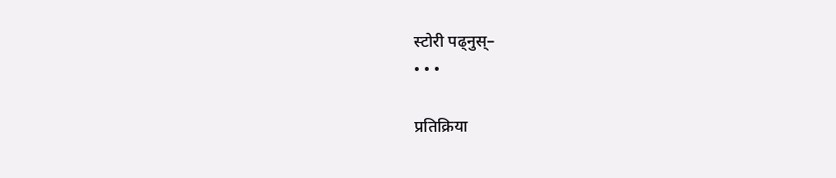स्टोरी पढ्नुस्–
• • •

प्रतिक्रिया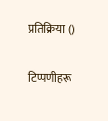प्रतिक्रिया ()

टिप्पणीहरू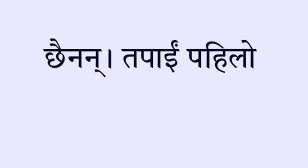छैनन्। तपाईं पहिलो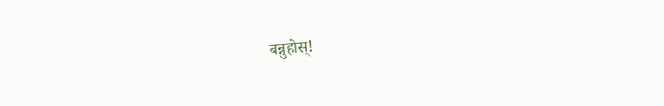बन्नुहोस्!